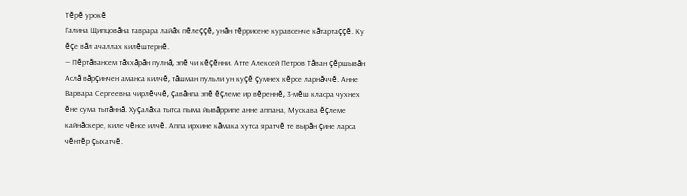Тĕрĕ урокĕ
Галина Щипцовăна таврара лайăх пĕлеççĕ, унăн тĕррисене куравсенче кăтартаççĕ. Ку ĕçе вăл ачаллах килĕштернĕ.
— Пĕртăвансем тăххăрăн пулнă, эпĕ чи кĕçĕнни. Атте Алексей Петров Тăван çĕршывăн Аслă вăрçинчен аманса килчĕ, тăшман пульли ун куçĕ çумнех кĕрсе ларнăччĕ. Анне Варвара Сергеевна чирлĕччĕ, çавăнпа эпĕ ĕçлеме ир вĕреннĕ, 3-мĕш класра чухнех ĕне сума тытăннă. Хуçалăха тытса пыма йывăррипе анне аппана, Мускава ĕçлеме кайнăскере, киле чĕнсе илчĕ. Аппа ирхине кăмака хутса яратчĕ те вырăн çине ларса чĕнтĕр çыхатчĕ.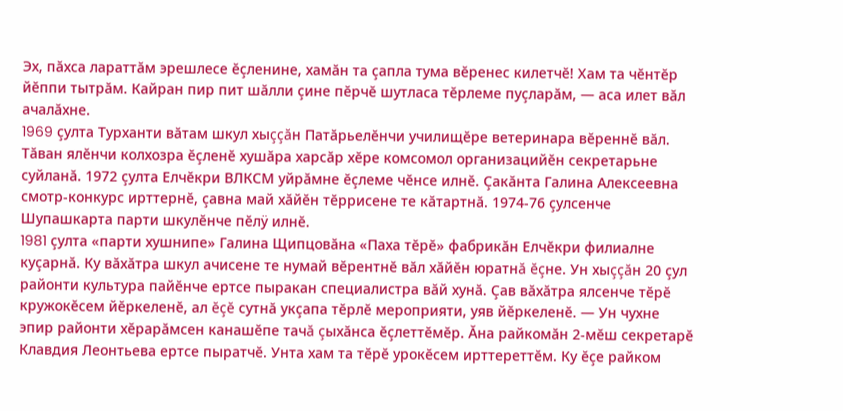Эх, пăхса лараттăм эрешлесе ĕçленине, хамăн та çапла тума вĕренес килетчĕ! Хам та чĕнтĕр йĕппи тытрăм. Кайран пир пит шăлли çине пĕрчĕ шутласа тĕрлеме пуçларăм, — аса илет вăл ачалăхне.
1969 çулта Турханти вăтам шкул хыççăн Патăрьелĕнчи училищĕре ветеринара вĕреннĕ вăл. Тăван ялĕнчи колхозра ĕçленĕ хушăра харсăр хĕре комсомол организацийĕн секретарьне суйланă. 1972 çулта Елчĕкри ВЛКСМ уйрăмне ĕçлеме чĕнсе илнĕ. Çакăнта Галина Алексеевна смотр-конкурс ирттернĕ, çавна май хăйĕн тĕррисене те кăтартнă. 1974-76 çулсенче Шупашкарта парти шкулĕнче пĕлÿ илнĕ.
1981 çулта «парти хушнипе» Галина Щипцовăна «Паха тĕрĕ» фабрикăн Елчĕкри филиалне куçарнă. Ку вăхăтра шкул ачисене те нумай вĕрентнĕ вăл хăйĕн юратнă ĕçне. Ун хыççăн 20 çул районти культура пайĕнче ертсе пыракан специалистра вăй хунă. Çав вăхăтра ялсенче тĕрĕ кружокĕсем йĕркеленĕ, ал ĕçĕ сутнă укçапа тĕрлĕ мероприяти, уяв йĕркеленĕ. — Ун чухне эпир районти хĕрарăмсен канашĕпе тачă çыхăнса ĕçлеттĕмĕр. Ăна райкомăн 2-мĕш секретарĕ Клавдия Леонтьева ертсе пыратчĕ. Унта хам та тĕрĕ урокĕсем ирттереттĕм. Ку ĕçе райком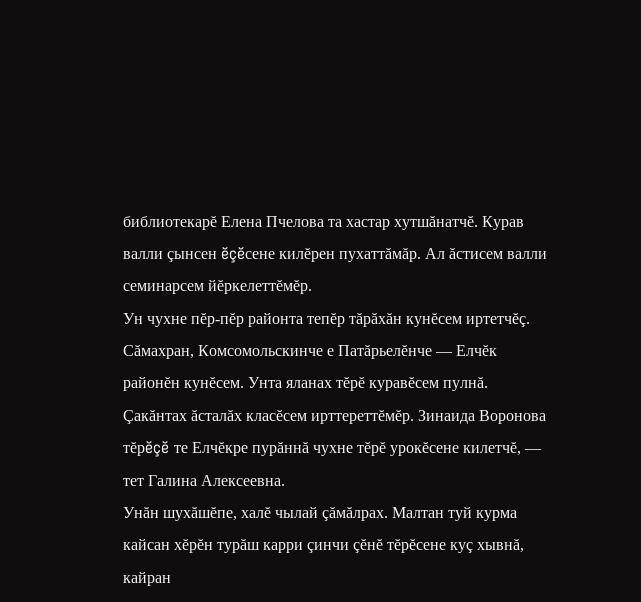библиотекарĕ Елена Пчелова та хастар хутшăнатчĕ. Курав валли çынсен ĕçĕсене килĕрен пухаттăмăр. Ал ăстисем валли семинарсем йĕркелеттĕмĕр.
Ун чухне пĕр-пĕр районта тепĕр тăрăхăн кунĕсем иртетчĕç. Сăмахран, Комсомольскинче е Патăрьелĕнче — Елчĕк районĕн кунĕсем. Унта яланах тĕрĕ куравĕсем пулнă. Çакăнтах ăсталăх класĕсем ирттереттĕмĕр. Зинаида Воронова тĕрĕçĕ те Елчĕкре пурăннă чухне тĕрĕ урокĕсене килетчĕ, — тет Галина Алексеевна.
Унăн шухăшĕпе, халĕ чылай çăмăлрах. Малтан туй курма кайсан хĕрĕн турăш карри çинчи çĕнĕ тĕрĕсене куç хывнă, кайран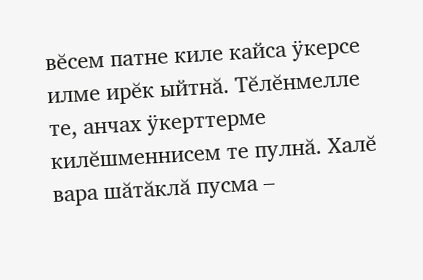вĕсем патне киле кайса ÿкерсе илме ирĕк ыйтнă. Тĕлĕнмелле те, анчах ÿкерттерме килĕшменнисем те пулнă. Халĕ вара шăтăклă пусма –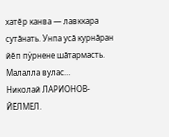хатĕр канва — лавккара сутăнать. Унпа усă курнăран йĕп пÿрнене шăтармасть. Малалла вулас…
Николай ЛАРИОНОВ-ЙĔЛМЕЛ.